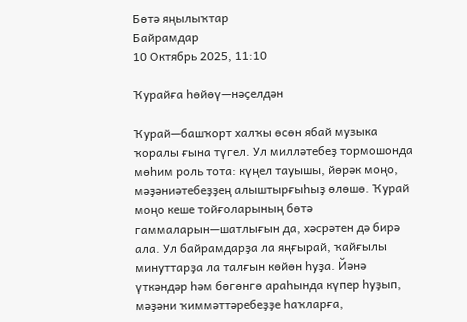Бөтә яңылыҡтар
Байрамдар
10 Октябрь 2025, 11:10

Ҡурайға һөйөү—нәҫелдән

Ҡурай—башҡорт халҡы өсөн ябай музыка ҡоралы ғына түгел. Ул милләтебеҙ тормошонда мөһим роль тота: күңел тауышы, йөрәк моңо, мәҙәниәтебеҙҙең алыштырғыһыҙ өлөшө. Ҡурай моңо кеше тойғоларының бөтә гаммаларын—шатлығын да, хәсрәтен дә бирә ала. Ул байрамдарҙа ла яңғырай, ҡайғылы минуттарҙа ла талғын көйөн һуҙа. Йәнә үткәндәр һәм бөгөнгө араһында күпер һуҙып, мәҙәни ҡиммәттәребеҙҙе һаҡларға,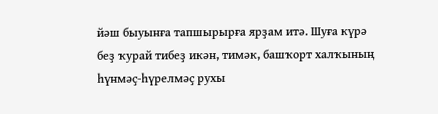йәш быуынға тапшырырға ярҙам итә. Шуға күрә беҙ ҡурай тибеҙ икән, тимәк, башҡорт халҡының һүнмәҫ-һүрелмәҫ рухы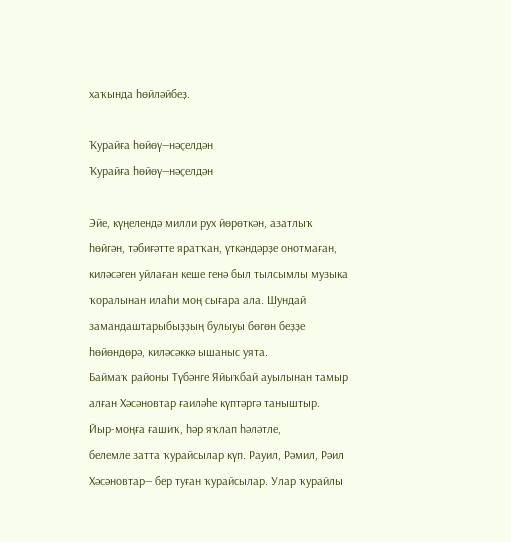хаҡында һөйләйбеҙ.

Ҡурайға һөйөү—нәҫелдән
Ҡурайға һөйөү—нәҫелдән

Эйе, күңелендә милли рух йөрөткән, азатлыҡ һөйгән, тәбиғәтте яратҡан, үткәндәрҙе онотмаған, киләсәген уйлаған кеше генә был тылсымлы музыка ҡоралынан илаһи моң сығара ала. Шундай замандаштарыбыҙҙың булыуы бөгөн беҙҙе һөйөндөрә, киләсәккә ышаныс уята.
Баймаҡ районы Түбәнге Яйыҡбай ауылынан тамыр алған Хәсәновтар ғаиләһе күптәргә таныштыр. Йыр-моңға ғашиҡ, һәр яҡлап һәләтле,
белемле затта ҡурайсылар күп. Рауил, Рәмил, Рәил Хәсәновтар— бер туған ҡурайсылар. Улар ҡурайлы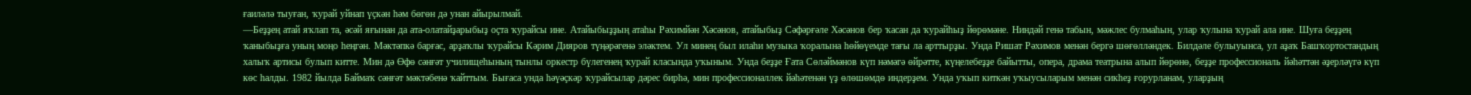ғаиләлә тыуған, ҡурай уйнап үҫкән һәм бөгөн дә унан айырылмай.
—Беҙҙең атай яҡлап та, әсәй яғынан да ата-олатайҙарыбыҙ оҫта ҡурайсы ине. Атайыбыҙҙың атаһы Рәхимйән Хәсәнов, атайыбыҙ Сәфәрғәле Хәсәнов бер ҡасан да ҡурайһыҙ йөрөмәне. Ниндәй генә табын, мәжлес булмаһын, улар ҡулына ҡурай ала ине. Шуға беҙҙең ҡаныбыҙға уның моңо һеңгән. Мәктәпкә барғас, арҙаҡлы ҡурайсы Кәрим Дияров түңәрәгенә эләктем. Ул минең был илаһи музыка ҡоралына һөйөүемде тағы ла арттырҙы. Унда Ришат Рәхимов менән бергә шөғөлләндек. Билдәле булыуынса, ул аҙаҡ Башҡортостандың халыҡ артисы булып китте. Мин дә Өфө сәнғәт училищеһының тынлы оркестр бүлегенең ҡурай класында уҡыным. Унда беҙҙе Ғата Сөләймәнов күп нәмәгә өйрәтте, күңелебеҙҙе байытты, опера, драма театрына алып йөрөнө, беҙҙе профессиональ йәһәттән әҙерләүгә күп көс һалды. 1982 йылда Баймаҡ сәнғәт мәктәбенә ҡайттым. Бығаса унда һәүәҫкәр ҡурайсылар дәрес бирһә, мин профессионаллек йәһәтенән үҙ өлөшөмдө индерҙем. Унда уҡып киткән уҡыусыларым менән сикһеҙ ғорурланам, уларҙың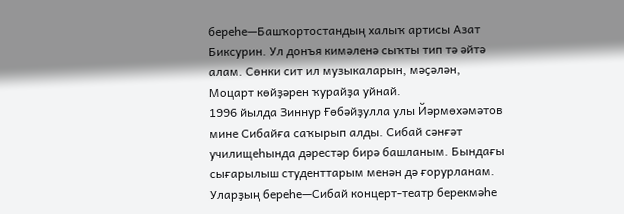береһе—Башҡортостандың халыҡ артисы Азат Биксурин. Ул донъя кимәленә сыҡты тип тә әйтә алам. Сөнки сит ил музыкаларын, мәҫәлән, Моцарт көйҙәрен ҡурайҙа уйнай.
1996 йылда Зиннур Ғөбәйҙулла улы Йәрмөхәмәтов мине Сибайға саҡырып алды. Сибай сәнғәт училищеһында дәрестәр бирә башланым. Бындағы сығарылыш студенттарым менән дә ғорурланам. Уларҙың береһе—Сибай концерт-театр берекмәһе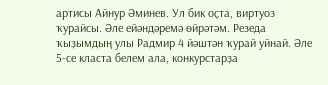артисы Айнур Әминев. Ул бик оҫта, виртуоз ҡурайсы. Әле ейәндәремә өйрәтәм. Резеда ҡыҙымдың улы Радмир 4 йәштән ҡурай уйнай. Әле 5-се класта белем ала, конкурстарҙа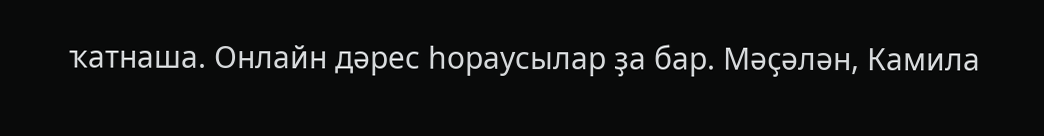ҡатнаша. Онлайн дәрес һораусылар ҙа бар. Мәҫәлән, Камила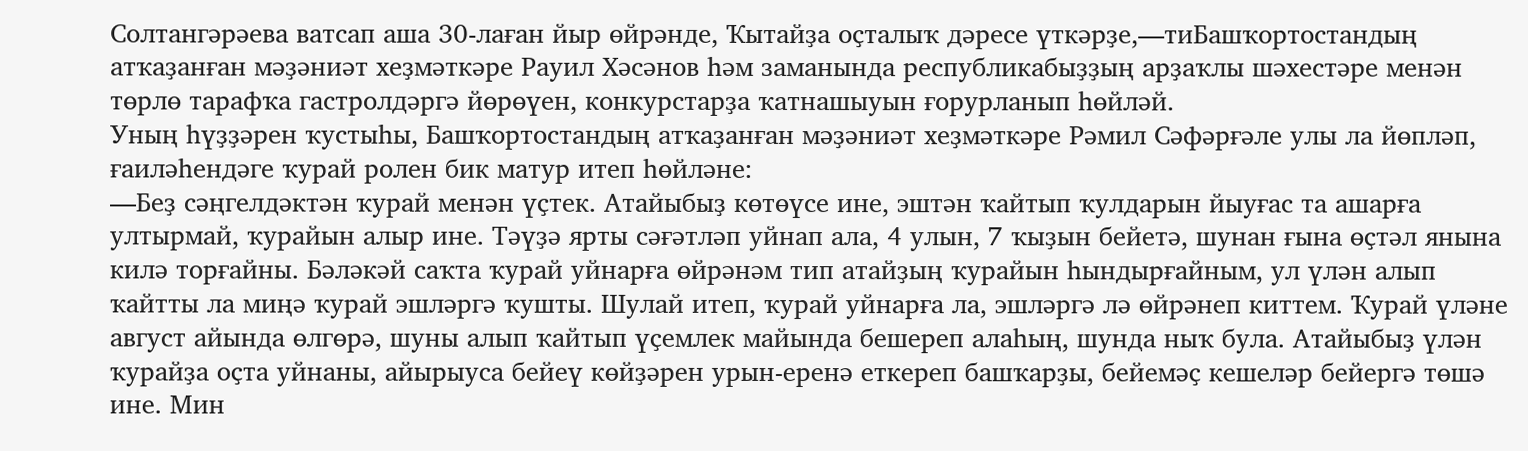Солтангәрәева ватсап аша 30-лаған йыр өйрәнде, Ҡытайҙа оҫталыҡ дәресе үткәрҙе,—тиБашҡортостандың атҡаҙанған мәҙәниәт хеҙмәткәре Рауил Хәсәнов һәм заманында республикабыҙҙың арҙаҡлы шәхестәре менән төрлө тарафҡа гастролдәргә йөрөүен, конкурстарҙа ҡатнашыуын ғорурланып һөйләй.
Уның һүҙҙәрен ҡустыһы, Башҡортостандың атҡаҙанған мәҙәниәт хеҙмәткәре Рәмил Сәфәрғәле улы ла йөпләп, ғаиләһендәге ҡурай ролен бик матур итеп һөйләне:
—Беҙ сәңгелдәктән ҡурай менән үҫтек. Атайыбыҙ көтөүсе ине, эштән ҡайтып ҡулдарын йыуғас та ашарға ултырмай, ҡурайын алыр ине. Тәүҙә ярты сәғәтләп уйнап ала, 4 улын, 7 ҡыҙын бейетә, шунан ғына өҫтәл янына килә торғайны. Бәләкәй саҡта ҡурай уйнарға өйрәнәм тип атайҙың ҡурайын һындырғайным, ул үлән алып ҡайтты ла миңә ҡурай эшләргә ҡушты. Шулай итеп, ҡурай уйнарға ла, эшләргә лә өйрәнеп киттем. Ҡурай үләне август айында өлгөрә, шуны алып ҡайтып үҫемлек майында бешереп алаһың, шунда ныҡ була. Атайыбыҙ үлән ҡурайҙа оҫта уйнаны, айырыуса бейеү көйҙәрен урын-еренә еткереп башҡарҙы, бейемәҫ кешеләр бейергә төшә ине. Мин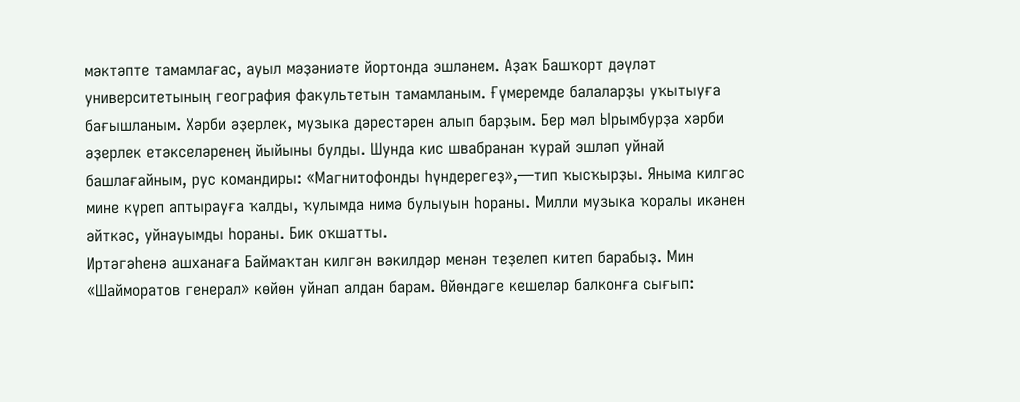мәктәпте тамамлағас, ауыл мәҙәниәте йортонда эшләнем. Аҙаҡ Башҡорт дәүләт университетының география факультетын тамамланым. Ғүмеремде балаларҙы уҡытыуға бағышланым. Хәрби әҙерлек, музыка дәрестәрен алып барҙым. Бер мәл Ырымбурҙа хәрби әҙерлек етәкселәренең йыйыны булды. Шунда кис швабранан ҡурай эшләп уйнай башлағайным, рус командиры: «Магнитофонды һүндерегеҙ»,—тип ҡысҡырҙы. Яныма килгәс мине күреп аптырауға ҡалды, ҡулымда нимә булыуын һораны. Милли музыка ҡоралы икәнен әйткәс, уйнауымды һораны. Бик оҡшатты.
Иртәгәһенә ашханаға Баймаҡтан килгән вәкилдәр менән теҙелеп китеп барабыҙ. Мин «Шайморатов генерал» көйөн уйнап алдан барам. Өйөндәге кешеләр балконға сығып: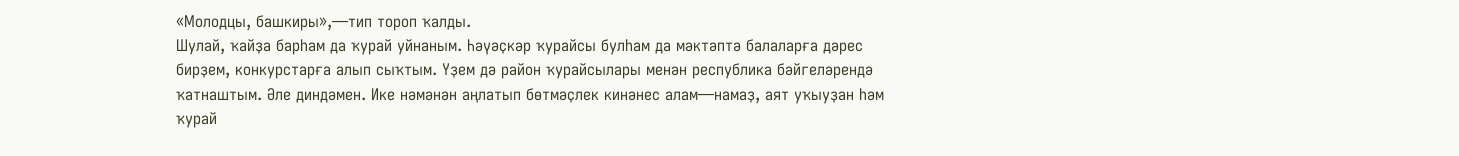«Молодцы, башкиры»,—тип тороп ҡалды.
Шулай, ҡайҙа барһам да ҡурай уйнаным. Һәүәҫкәр ҡурайсы булһам да мәктәптә балаларға дәрес бирҙем, конкурстарға алып сыҡтым. Үҙем дә район ҡурайсылары менән республика бәйгеләрендә ҡатнаштым. Әле диндәмен. Ике нәмәнән аңлатып бөтмәҫлек кинәнес алам—намаҙ, аят уҡыуҙан һәм ҡурай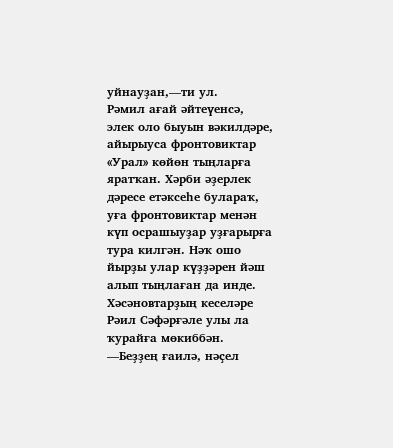уйнауҙан,—ти ул.
Рәмил ағай әйтеүенсә, элек оло быуын вәкилдәре, айырыуса фронтовиктар «Урал» көйөн тыңларға яратҡан. Хәрби әҙерлек дәресе етәксеһе булараҡ, уға фронтовиктар менән күп осрашыуҙар уҙғарырға тура килгән. Нәҡ ошо йырҙы улар күҙҙәрен йәш алып тыңлаған да инде.
Хәсәновтарҙың кеселәре Рәил Сәфәрғәле улы ла ҡурайға мөкиббән.
—Беҙҙең ғаилә, нәҫел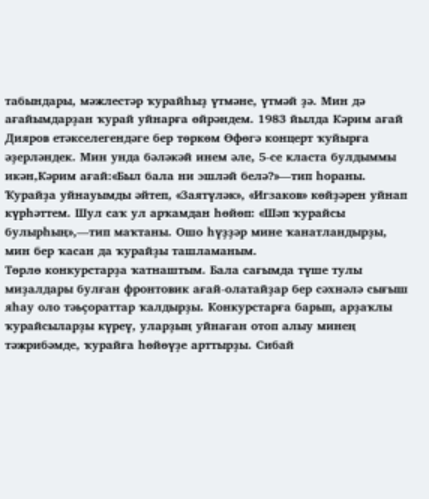табындары, мәжлестәр ҡурайһыҙ үтмәне, үтмәй ҙә. Мин дә ағайымдарҙан ҡурай уйнарға өйрәндем. 1983 йылда Кәрим ағай Дияров етәкселегендәге бер төркөм Өфөгә концерт ҡуйырға әҙерләндек. Мин унда бәләкәй инем әле, 5-се класта булдыммы икән,Кәрим ағай:«Был бала ни эшләй белә?»—тип һораны. Ҡурайҙа уйнауымды әйтеп, «Заятүләк», «Игзаков» көйҙәрен уйнап күрһәттем. Шул саҡ ул арҡамдан һөйөп: «Шәп ҡурайсы булырһың»,—тип маҡтаны. Ошо һүҙҙәр мине ҡанатландырҙы, мин бер ҡасан да ҡурайҙы ташламаным.
Төрлө конкурстарҙа ҡатнаштым. Бала сағымда түше тулы миҙалдары булған фронтовик ағай-олатайҙар бер сәхнәлә сығыш яһау оло тәьҫораттар ҡалдырҙы. Конкурстарға барып, арҙаҡлы ҡурайсыларҙы күреү, уларҙың уйнаған отоп алыу минең тәжрибәмде, ҡурайға һөйөүҙе арттырҙы. Сибай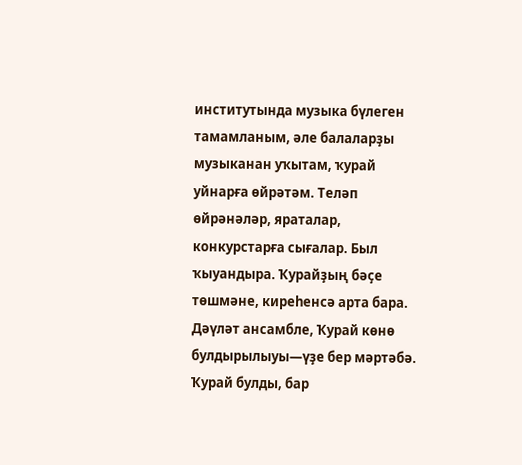институтында музыка бүлеген тамамланым, әле балаларҙы музыканан уҡытам, ҡурай уйнарға өйрәтәм. Теләп өйрәнәләр, яраталар, конкурстарға сығалар. Был ҡыуандыра. Ҡурайҙың бәҫе төшмәне, киреһенсә арта бара. Дәүләт ансамбле, Ҡурай көнө булдырылыуы—үҙе бер мәртәбә. Ҡурай булды, бар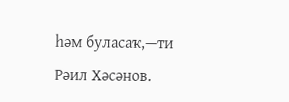һәм буласаҡ,—ти Рәил Хәсәнов.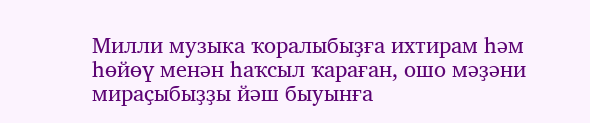Милли музыка ҡоралыбыҙға ихтирам һәм һөйөү менән һаҡсыл ҡараған, ошо мәҙәни мираҫыбыҙҙы йәш быуынға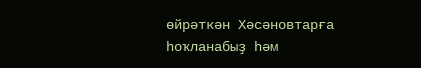өйрәткән Хәсәновтарға һоҡланабыҙ һәм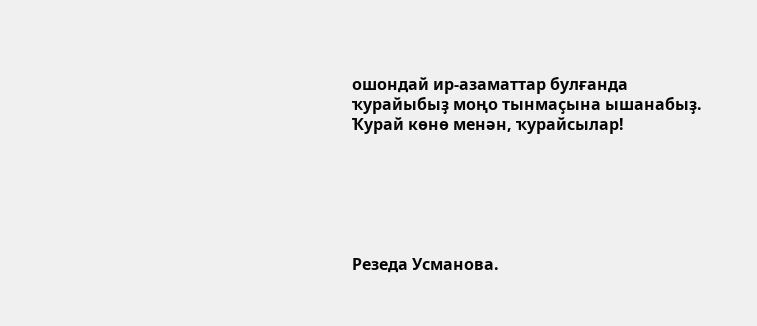ошондай ир-азаматтар булғанда ҡурайыбыҙ моңо тынмаҫына ышанабыҙ. Ҡурай көнө менән, ҡурайсылар!






Резеда Усманова.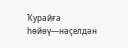Ҡурайға һөйөү—нәҫелдән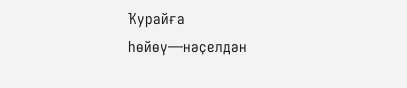Ҡурайға һөйөү—нәҫелдән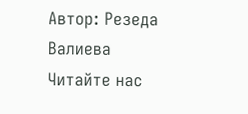Автор: Резеда Валиева
Читайте нас